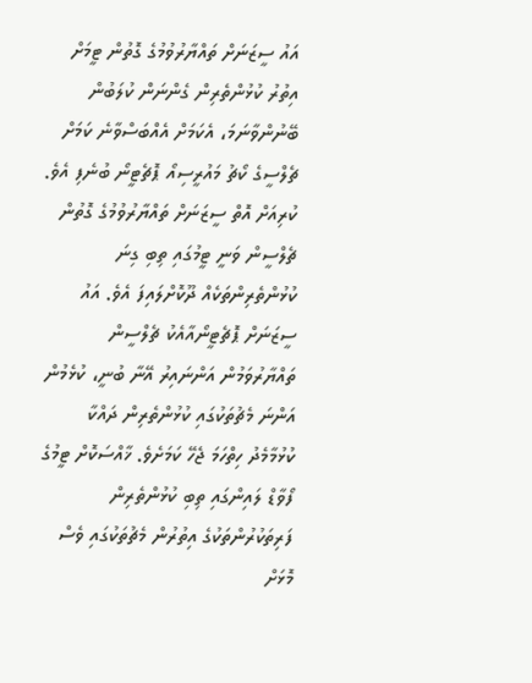އައު ސީޒަނަށް ތައްޔާރުވުމުގެ ގޮތުން ޓީމަށް އިތުރު ކުޅުންތެރިން ގެންނަން ކުލަބުން ބޭނުންވާނަމަ، އެކަމަށް އެއްބަސްވާނެ ކަމަށް ޗެލްސީގެ ކޯޗު މައުރީސިއޯ ޕޮޗެޓީނޯ ބުނެފި އެވެ.
ކުރިއަށް އޮތް ސީޒަނަށް ތައްޔާރުވުމުގެ ގޮތުން ޗެލްސީން ވަނީ ޓީމުގައި ތިބި ގިނަ ކުޅުންތެރިންތަކެއް ދޫކޮށްލައިފަ އެވެ. އައު ސީޒަނަށް ޕޮޗެޓީނޯއާއެކު ޗެލްސީން ތައްޔާރުވަމުން އަންނައިރު އޭނާ ބުނީ، ކުޅެމުން އަންނަ މެޗުތަކުގައި ކުޅުންތެރިން ދައްކާ ކުޅުމާމެދު ހިތްހަމަ ޖެހޭ ކަމަށެވެ. ޚާއްސަކޮށް ޓީމުގެ ފޯވާޑް ލައިންގައި ތިބި ކުޅުންތެރިން ފަރިތަކުރުންތަކުގެ އިތުރުން މެޗުތަކުގައި ވެސް މޮޅަށް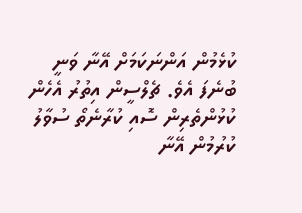ކުޅެމުން އަންނަކަމަށް އޭނާ ވަނީ ބުނެފަ އެވެ. ޗެލްސީން އިތުރު އެހެން ކުޅުންތެރިން ސޮއި ކުރާނެތޯ ސުވާލު ކުރުމުން އޭނާ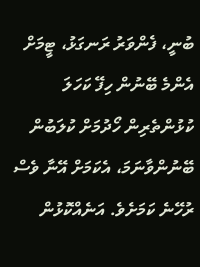ބުނީ، ފެންވަރު ރަނގަޅު، ޓީމަށް އެންމެ ބޭނުން ހިފޭ ކަހަލަ ކުޅުންތެރިން ހޯދުމަށް ކުލަބުން ބޭނުންވާނަމަ، އެކަމަށް އޭނާ ވެސް ރުހޭނެ ކަމަށެވެ. އަނެއްކޮޅުން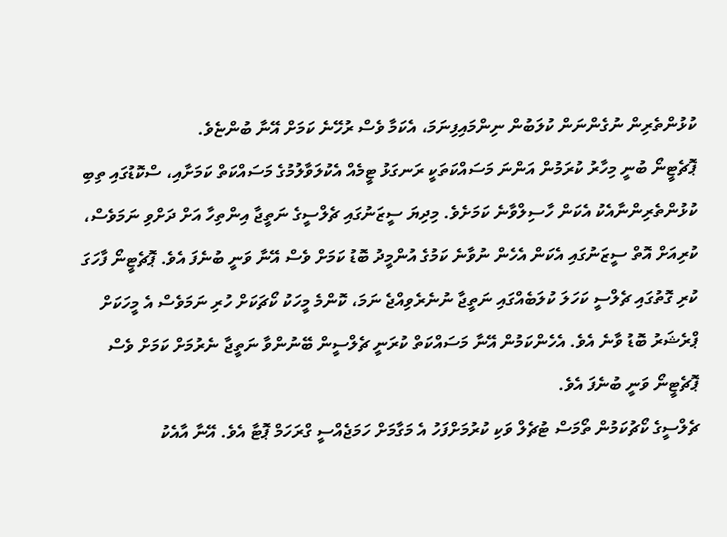ކުޅުންތެރިން ނުގެންނަން ކުލަބުން ނިންމައިފިނަމަ، އެކަމާ ވެސް ރުހޭނެ ކަމަށް އޭނާ ބުންޏެވެ.
ޕޮޗެޓީނޯ ބުނީ މިހާރު ކުރަމުން އަންނަ މަސައްކަތަކީ ރަނގަޅު ޓީމެއް އެކުލަވާލުމުގެ މަސައްކަތް ކަމަށާއި، ސްކޮޑުގައި ތިބި ކުޅުންތެރިންނާއެކު އެކަން ހާސިލްވާނެ ކަމަށެވެ. މިދިޔަ ސީޒަނުގައި ޗެލްސީގެ ނަތީޖާ އިންތިހާ އަށް ދަށްވި ނަމަވެސް، ކުރިއަށް އޮތް ސީޒަނުގައި އެކަން އެހެން ނުވާނެ ކަމުގެ އުންމީދު ބޮޑު ކަމަށް ވެސް އޭނާ ވަނީ ބުނެފަ އެވެ. ޕޮޗެޓީނޯ ފާހަގަ ކުރި ގޮތުގައި ޗެލްސީ ކަހަލަ ކުލަބެއްގައި ނަތީޖާ ނުނެރެވިއްޖެ ނަމަ، ކޮންމެ މީހަކު ކޯޗަކަށް ހުރި ނަމަވެސް އެ މީހަކަށް ޕްރެޝަރު ބޮޑު ވާނެ އެވެ. އެހެންކަމުން އޭނާ މަސައްކަތް ކުރަނީ ޗެލްސީން ބޭނުންވާ ނަތީޖާ ނެރުމަށް ކަމަށް ވެސް ޕޮޗެޓީނޯ ވަނީ ބުނެފަ އެވެ.
ޗެލްސީގެ ކޯޗުކަމުން ތޯމަސް ޓުޗެލް ވަކި ކުރުމަށްފަހު އެ މަގާމަށް ހަމަޖެއްސީ ގްރަހަމް ޕޮޓާ އެވެ. އޭނާ އާއެކު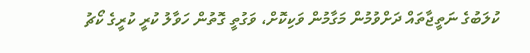ކުލަބުގެ ނަތީޖާތައް ދަށްވުމުން މަގާމުން ވަކިކޮށް، ވަގުތީ ގޮތުން ހަވާލު ކުރީ ކުރީގެ ކޯޗު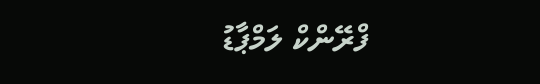ފްރޭންކް ލަމްޕާޑު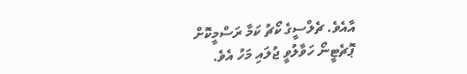އާއެވެ. ޗެލްސީގެ ކޯޗު ކަމާ ރަސްމީކޮށް ޕޮޗެޓީނޯ ހަވާލުވީ ޖުލައި މަހު އެވެ.